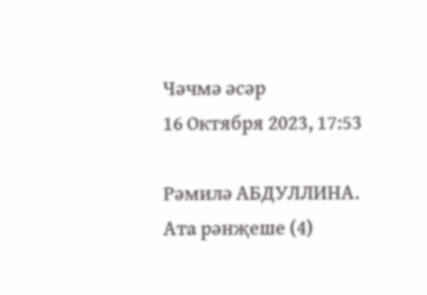Чәчмә әсәр
16 Октября 2023, 17:53

Рәмилә АБДУЛЛИНА. Ата рәнҗеше (4)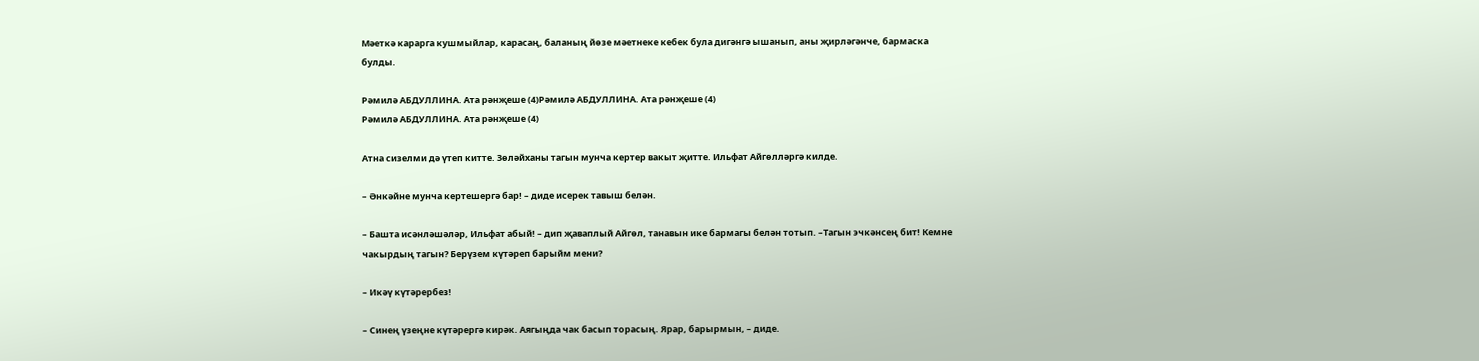Мәеткә карарга кушмыйлар, карасаң, баланың йөзе мәетнеке кебек була дигәнгә ышанып, аны җирләгәнче, бармаска булды.

Рәмилә АБДУЛЛИНА. Ата рәнҗеше (4)Рәмилә АБДУЛЛИНА. Ата рәнҗеше (4)
Рәмилә АБДУЛЛИНА. Ата рәнҗеше (4)

Атна сизелми дә үтеп китте. Зөләйханы тагын мунча кертер вакыт җитте. Ильфат Айгөлләргә килде.

– Әнкәйне мунча кертешергә бар! – диде исерек тавыш белән.

– Башта исәнләшәләр, Ильфат абый! – дип җаваплый Айгөл, танавын ике бармагы белән тотып. –Тагын эчкәнсең бит! Кемне чакырдың тагын? Берүзем күтәреп барыйм мени?

– Икәү күтәрербез!

– Синең үзеңне күтәрергә кирәк. Аягыңда чак басып торасың. Ярар, барырмын, – диде.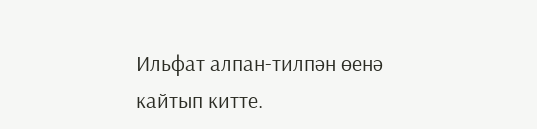Ильфат алпан-тилпән өенә кайтып китте.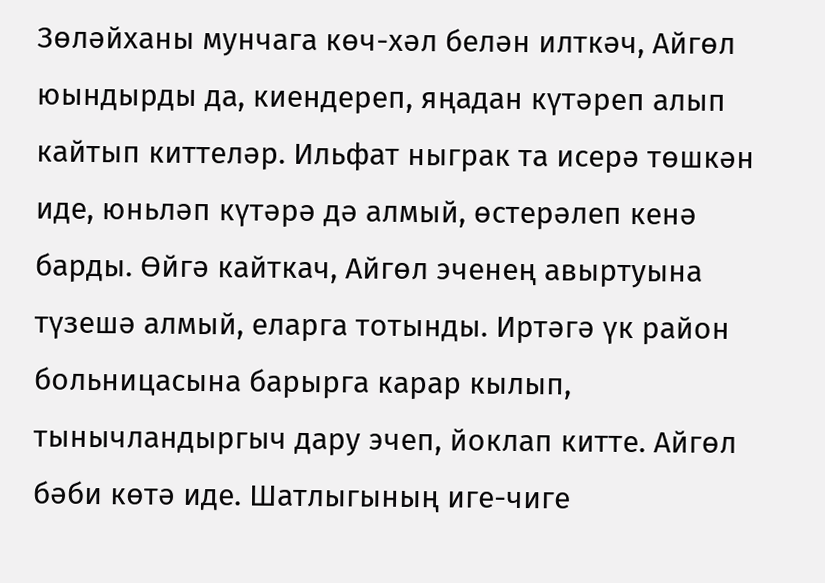Зөләйханы мунчага көч-хәл белән илткәч, Айгөл юындырды да, киендереп, яңадан күтәреп алып кайтып киттеләр. Ильфат ныграк та исерә төшкән иде, юньләп күтәрә дә алмый, өстерәлеп кенә барды. Өйгә кайткач, Айгөл эченең авыртуына түзешә алмый, еларга тотынды. Иртәгә үк район больницасына барырга карар кылып, тынычландыргыч дару эчеп, йоклап китте. Айгөл бәби көтә иде. Шатлыгының иге-чиге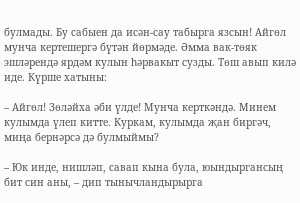булмады. Бу сабыен да исән-сау табырга язсын! Айгөл мунча кертешергә бүтән йөрмәде. Әмма вак-төяк эшләрендә ярдәм кулын һәрвакыт сузды. Төш авып килә иде. Күрше хатыны:

– Айгөл! Зөләйха әби үлде! Мунча керткәндә. Минем кулымда үлеп китте. Куркам, кулымда җан биргәч, миңа бернәрсә дә булмыймы?

– Юк инде, нишләп, савап кына була, юындыргансың бит син аны, – дип тынычландырырга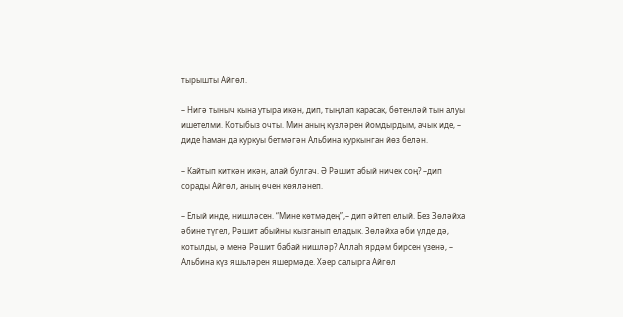тырышты Айгөл.

– Нигә тыныч кына утыра икән, дип, тыңлап карасак, бөтенләй тын алуы ишетелми. Котыбыз очты. Мин аның күзләрен йомдырдым, ачык иде, – диде һаман да куркуы бетмәгән Альбина куркынган йөз белән.

– Кайтып киткән икән, алай булгач. Ә Рәшит абый ничек соң? –дип сорады Айгөл, аның өчен көяләнеп.

– Елый инде, нишләсен. “Мине көтмәдең”,– дип әйтеп елый. Без Зөләйха әбине түгел, Рәшит абыйны кызганып еладык. Зөләйха әби үлде дә, котылды, ә менә Рәшит бабай нишләр? Аллаһ ярдәм бирсен үзенә, – Альбина күз яшьләрен яшермәде. Хәер салырга Айгөл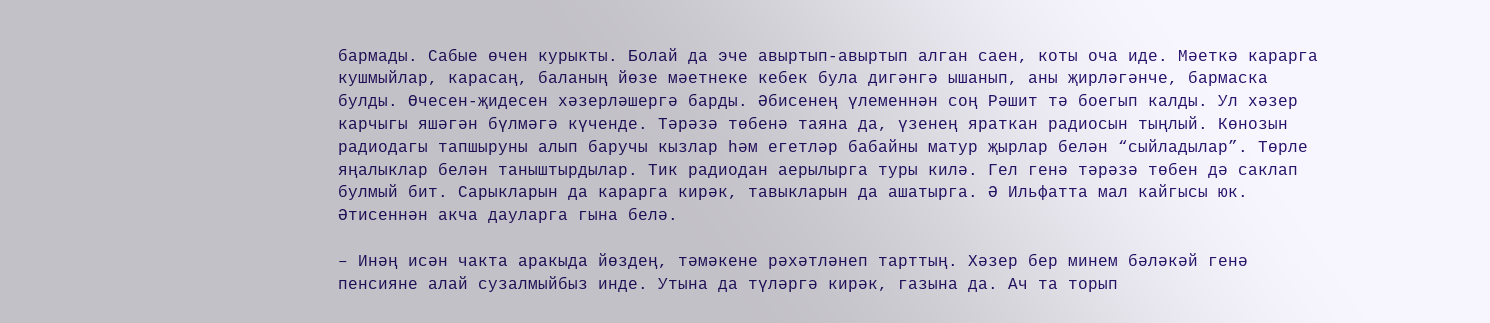бармады. Сабые өчен курыкты. Болай да эче авыртып-авыртып алган саен, коты оча иде. Мәеткә карарга кушмыйлар, карасаң, баланың йөзе мәетнеке кебек була дигәнгә ышанып, аны җирләгәнче, бармаска булды. Өчесен-җидесен хәзерләшергә барды. Әбисенең үлеменнән соң Рәшит тә боегып калды. Ул хәзер карчыгы яшәгән бүлмәгә күченде. Тәрәзә төбенә таяна да, үзенең яраткан радиосын тыңлый. Көнозын радиодагы тапшыруны алып баручы кызлар һәм егетләр бабайны матур җырлар белән “сыйладылар”. Төрле яңалыклар белән таныштырдылар. Тик радиодан аерылырга туры килә. Гел генә тәрәзә төбен дә саклап булмый бит. Сарыкларын да карарга кирәк, тавыкларын да ашатырга. Ә Ильфатта мал кайгысы юк. Әтисеннән акча дауларга гына белә.

– Инәң исән чакта аракыда йөздең, тәмәкене рәхәтләнеп тарттың. Хәзер бер минем бәләкәй генә пенсияне алай сузалмыйбыз инде. Утына да түләргә кирәк, газына да. Ач та торып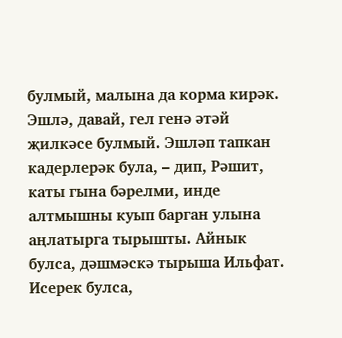булмый, малына да корма кирәк. Эшлә, давай, гел генә әтәй җилкәсе булмый. Эшләп тапкан кадерлерәк була, – дип, Рәшит, каты гына бәрелми, инде алтмышны куып барган улына аңлатырга тырышты. Айнык булса, дәшмәскә тырыша Ильфат. Исерек булса,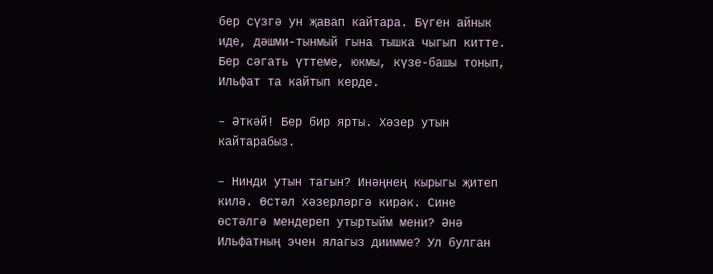бер сүзгә ун җавап кайтара. Бүген айнык иде, дәшми-тынмый гына тышка чыгып китте. Бер сәгать үттеме, юкмы, күзе-башы тонып, Ильфат та кайтып керде.

– Әткәй! Бер бир ярты. Хәзер утын кайтарабыз.

– Нинди утын тагын? Инәңнең кырыгы җитеп килә. Өстәл хәзерләргә кирәк. Сине өстәлгә мендереп утыртыйм мени? Әнә Ильфатның эчен ялагыз диимме? Ул булган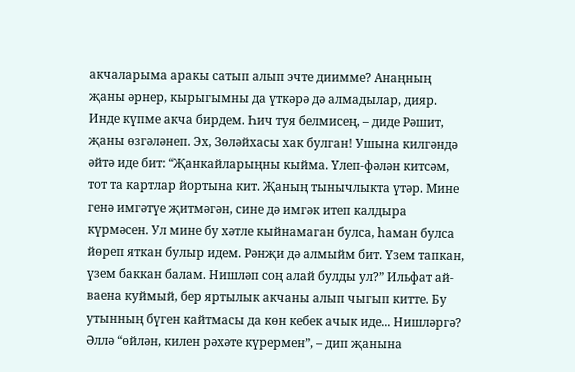акчаларыма аракы сатып алып эчте диимме? Анаңның җаны әрнер, кырыгымны да үткәрә дә алмадылар, дияр. Инде күпме акча бирдем. Һич туя белмисең, – диде Рәшит, җаны өзгәләнеп. Эх, Зөләйхасы хак булган! Ушына килгәндә әйтә иде бит: “Җанкайларыңны кыйма. Үлеп-фәлән китсәм, тот та картлар йортына кит. Җаның тынычлыкта үтәр. Мине генә имгәтүе җитмәгән, сине дә имгәк итеп калдыра күрмәсен. Ул мине бу хәтле кыйнамаган булса, һаман булса йөреп яткан булыр идем. Рәнҗи дә алмыйм бит. Үзем тапкан, үзем баккан балам. Нишләп соң алай булды ул?” Ильфат ай-ваена куймый, бер яртылык акчаны алып чыгып китте. Бу утынның бүген кайтмасы да көн кебек ачык иде... Нишләргә? Әллә “өйлән, килен рәхәте күрермен”, – дип җанына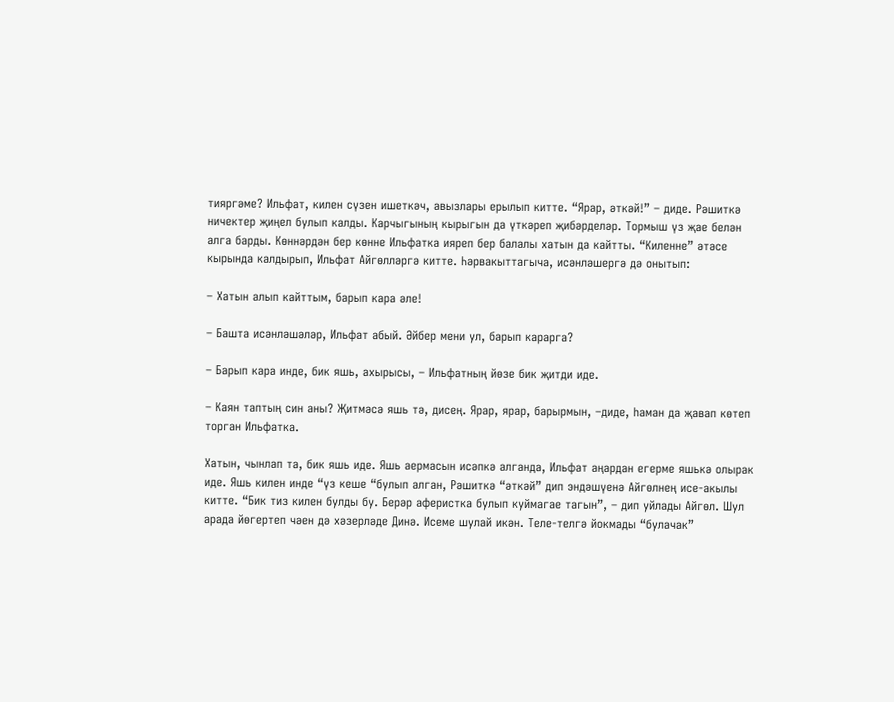тияргәме? Ильфат, килен сүзен ишеткәч, авызлары ерылып китте. “Ярар, әткәй!” – диде. Рәшиткә ничектер җиңел булып калды. Карчыгының кырыгын да үткәреп җибәрделәр. Тормыш үз җае белән алга барды. Көннәрдән бер көнне Ильфатка ияреп бер балалы хатын да кайтты. “Киленне” әтәсе кырында калдырып, Ильфат Айгөлләргә китте. Һәрвакыттагыча, исәнләшергә дә онытып:

– Хатын алып кайттым, барып кара әле!

– Башта исәнләшәләр, Ильфат абый. Әйбер мени ул, барып карарга?

– Барып кара инде, бик яшь, ахырысы, – Ильфатның йөзе бик җитди иде.

– Каян таптың син аны? Җитмәсә яшь тә, дисең. Ярар, ярар, барырмын, –диде, һаман да җавап көтеп торган Ильфатка.

Хатын, чынлап та, бик яшь иде. Яшь аермасын исәпкә алганда, Ильфат аңардан егерме яшькә олырак иде. Яшь килен инде “үз кеше “булып алган, Рәшиткә “әткәй” дип эндәшүенә Айгөлнең исе-акылы китте. “Бик тиз килен булды бу. Берәр аферистка булып куймагае тагын”, – дип уйлады Айгөл. Шул арада йөгертеп чәен дә хәзерләде Динә. Исеме шулай икән. Теле-телгә йокмады “булачак”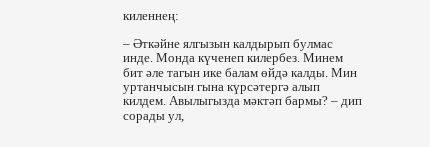киленнең:

– Әткәйне ялгызын калдырып булмас инде. Монда күченеп килербез. Минем бит әле тагын ике балам өйдә калды. Мин уртанчысын гына күрсәтергә алып килдем. Авылыгызда мәктәп бармы? – дип сорады ул,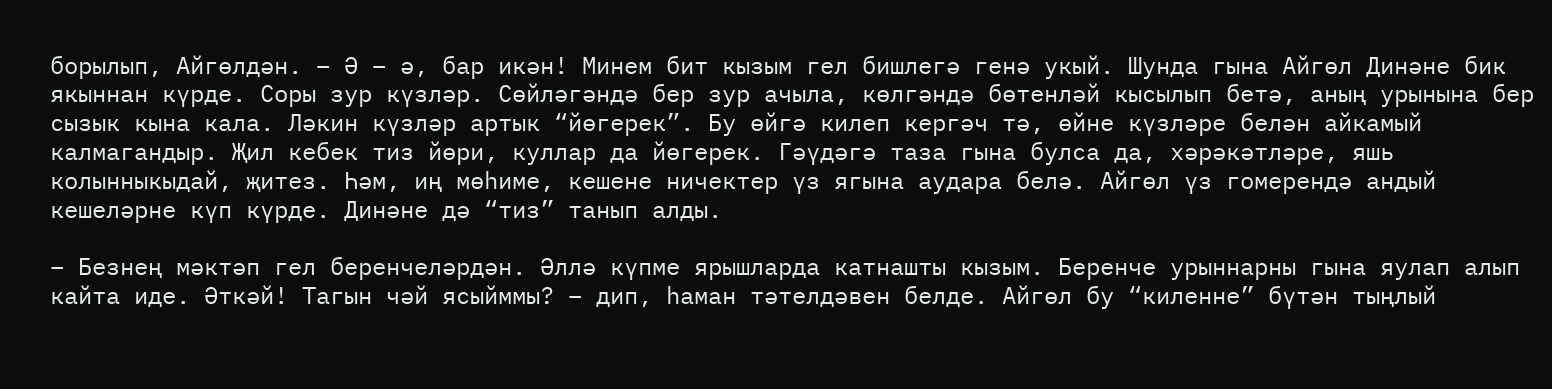борылып, Айгөлдән. – Ә – ә, бар икән! Минем бит кызым гел бишлегә генә укый. Шунда гына Айгөл Динәне бик якыннан күрде. Соры зур күзләр. Сөйләгәндә бер зур ачыла, көлгәндә бөтенләй кысылып бетә, аның урынына бер сызык кына кала. Ләкин күзләр артык “йөгерек”. Бу өйгә килеп кергәч тә, өйне күзләре белән айкамый калмагандыр. Җил кебек тиз йөри, куллар да йөгерек. Гәүдәгә таза гына булса да, хәрәкәтләре, яшь колынныкыдай, җитез. Һәм, иң мөһиме, кешене ничектер үз ягына аудара белә. Айгөл үз гомерендә андый кешеләрне күп күрде. Динәне дә “тиз” танып алды.

– Безнең мәктәп гел беренчеләрдән. Әллә күпме ярышларда катнашты кызым. Беренче урыннарны гына яулап алып кайта иде. Әткәй! Тагын чәй ясыйммы? – дип, һаман тәтелдәвен белде. Айгөл бу “киленне” бүтән тыңлый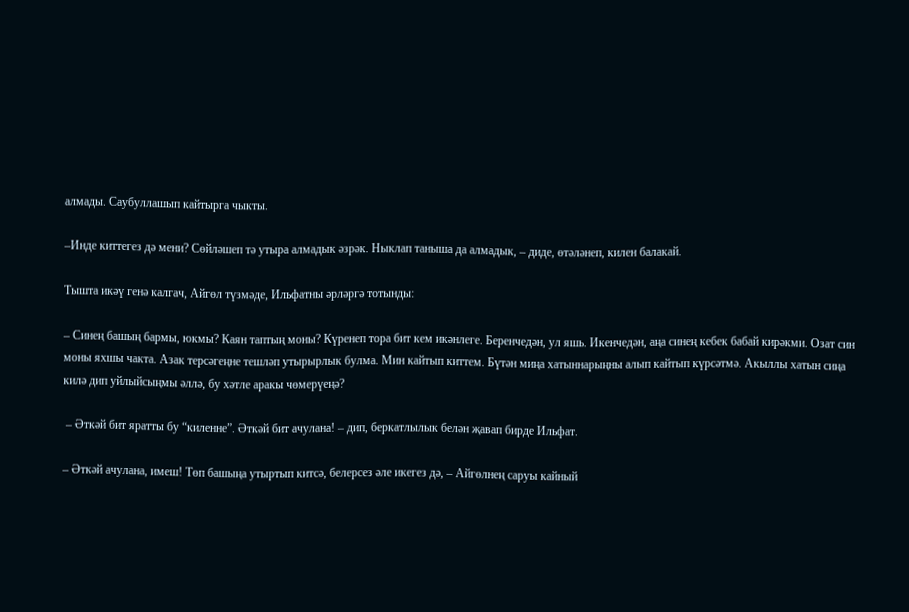алмады. Саубуллашып кайтырга чыкты.

–Инде киттегез дә мени? Сөйләшеп тә утыра алмадык әзрәк. Ныклап таныша да алмадык, – диде, өтәләнеп, килен балакай.

Тышта икәү генә калгач, Айгөл түзмәде, Ильфатны әрләргә тотынды:

– Синең башың бармы, юкмы? Каян таптың моны? Күренеп тора бит кем икәнлеге. Беренчедән, ул яшь. Икенчедән, аңа синең кебек бабай кирәкми. Озат син моны яхшы чакта. Азак терсәгеңне тешләп утырырлык булма. Мин кайтып киттем. Бүтән миңа хатыннарыңны алып кайтып күрсәтмә. Акыллы хатын сиңа килә дип уйлыйсыңмы әллә, бу хәтле аракы чөмерүеңә?

 – Әткәй бит яратты бу “киленне”. Әткәй бит ачулана! – дип, беркатлылык белән җавап бирде Ильфат.

– Әткәй ачулана, имеш! Төп башыңа утыртып китсә, белерсез әле икегез дә, – Айгөлнең саруы кайный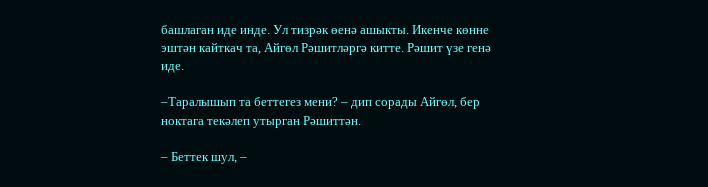башлаган иде инде. Ул тизрәк өенә ашыкты. Икенче көнне эштән кайткач та, Айгөл Рәшитләргә китте. Рәшит үзе генә иде.

–Таралышып та беттегез мени? – дип сорады Айгөл, бер ноктага текәлеп утырган Рәшиттән.

– Беттек шул, –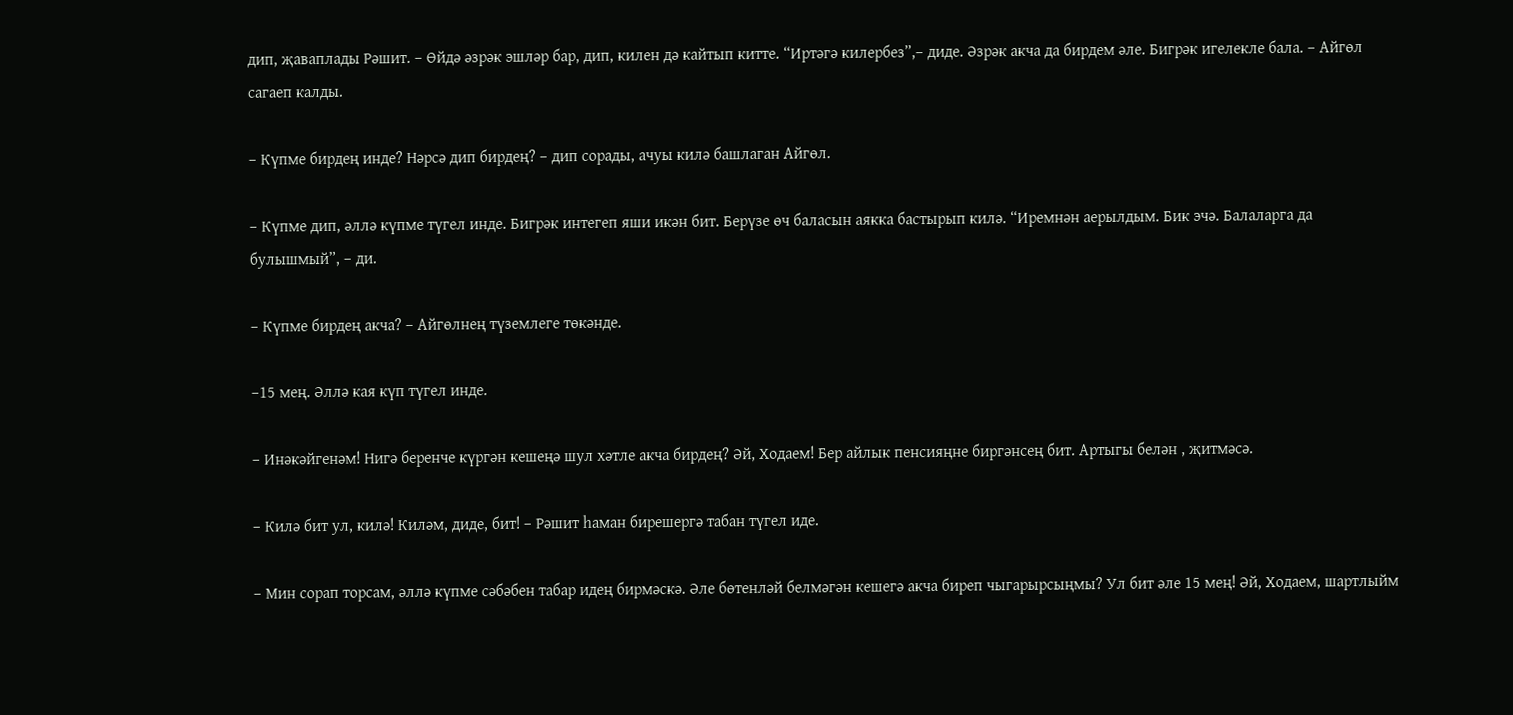дип, җаваплады Рәшит. – Өйдә әзрәк эшләр бар, дип, килен дә кайтып китте. “Иртәгә килербез”,– диде. Әзрәк акча да бирдем әле. Бигрәк игелекле бала. – Айгөл сагаеп калды.

– Күпме бирдең инде? Нәрсә дип бирдең? – дип сорады, ачуы килә башлаган Айгөл.

– Күпме дип, әллә күпме түгел инде. Бигрәк интегеп яши икән бит. Берүзе өч баласын аякка бастырып килә. “Иремнән аерылдым. Бик эчә. Балаларга да булышмый”, – ди.

– Күпме бирдең акча? – Айгөлнең түземлеге төкәнде.

–15 мең. Әллә кая күп түгел инде.

– Инәкәйгенәм! Нигә беренче күргән кешеңә шул хәтле акча бирдең? Әй, Ходаем! Бер айлык пенсияңне биргәнсең бит. Артыгы белән , җитмәсә.

– Килә бит ул, килә! Киләм, диде, бит! – Рәшит һаман бирешергә табан түгел иде.

– Мин сорап торсам, әллә күпме сәбәбен табар идең бирмәскә. Әле бөтенләй белмәгән кешегә акча биреп чыгарырсыңмы? Ул бит әле 15 мең! Әй, Ходаем, шартлыйм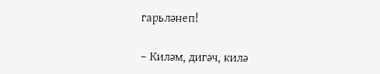гарьләнеп!

– Киләм, дигәч, килә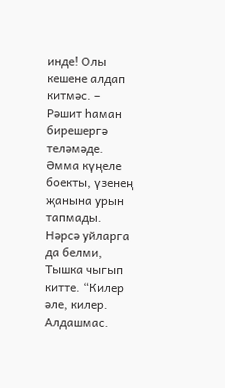инде! Олы кешене алдап китмәс. – Рәшит һаман бирешергә теләмәде. Әмма күңеле боекты, үзенең җанына урын тапмады. Нәрсә уйларга да белми, Тышка чыгып китте. “Килер әле, килер. Алдашмас.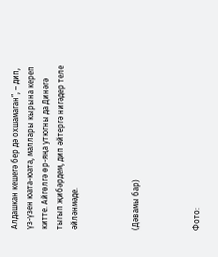Алдашкан кешегә бер дә охшамаган”, – дип, үз-үзен юата-юата, маллары кырына кереп китте. Айгөлгә өр-яңа утюгны да Динәгә тыгып җибәрдем, дип әйтергә нигәдер теле әйләнмәде.



(Дәвамы бар)



Фото: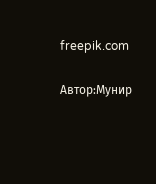freepik.com

Автор:Мунир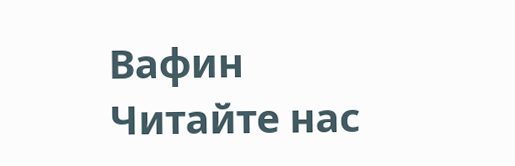Вафин
Читайте нас